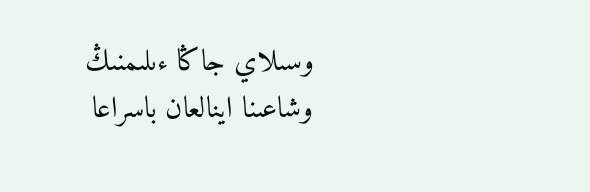وسىلاي جاڭا ءىلىمنىڭ وشاعىنا اينالعان باسراعا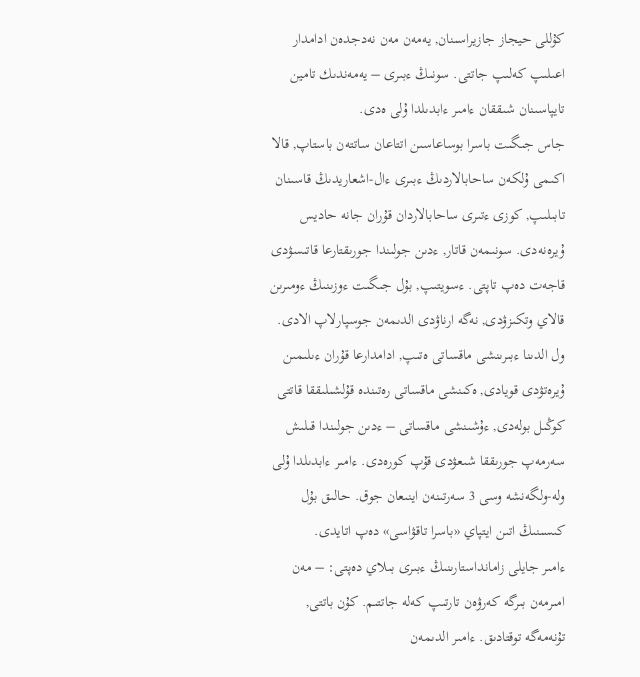كۇللى حيجاز جازيراسىنان, يەمەن مەن نەدجدەن ادامدار اعىلىپ كەلىپ جاتتى. سونىڭ ءبىرى – يەمەندىك تامين تايپاسىنان شىققان ءامىر ءابدىلدا ۇلى ەدى.
جاس جىگىت باسرا بوساعاسىن اتتاعان ساتتەن باستاپ, قالا اكىمى ۇلكەن ساحابالاردىڭ ءبىرى ءال-اشعاريدىڭ قاسىنان تابىلىپ, كوزى ءتىرى ساحابالاردان قۇران جانە حاديس ۇيرەنەدى. سونىمەن قاتار, ءدىن جولىندا جورىقتارعا قاتىسۋدى قاجەت دەپ تاپتى. ءسويتىپ, بۇل جىگىت ءوزىنىڭ ءومىرىن قالاي وتكىزۋدى, نەگە ارناۋدى الدىمەن جوسپارلاپ الادى.
ول الدىنا ءبىرىنشى ماقساتى ەتىپ, ادامدارعا قۇران ءىلىمىن ۇيرەتۋدى قويادى, ەكىنشى ماقساتى رەتىندە قۇلشىلىققا قاتتى كوڭىل بولەدى, ءۇشىنشى ماقساتى – ءدىن جولىندا قىلىش سەرمەپ جورىققا شىعۋدى قۇپ كورەدى. ءامىر ءابدىلدا ۇلى ولە-ولگەنشە وسى 3 سەرتىنەن اينىعان جوق. حالىق بۇل كىسىنىڭ اتىن ايتپاي «باسرا تاقۋاسى» دەپ اتايدى.
ءامىر جايلى زامانداستارىنىڭ ءبىرى بىلاي دەپتى: – مەن امىرمەن بىرگە كەرۋەن تارتىپ كەلە جاتتىم. كۇن باتتى, تۇنەمەگە توقتادىق. ءامىر الدىمەن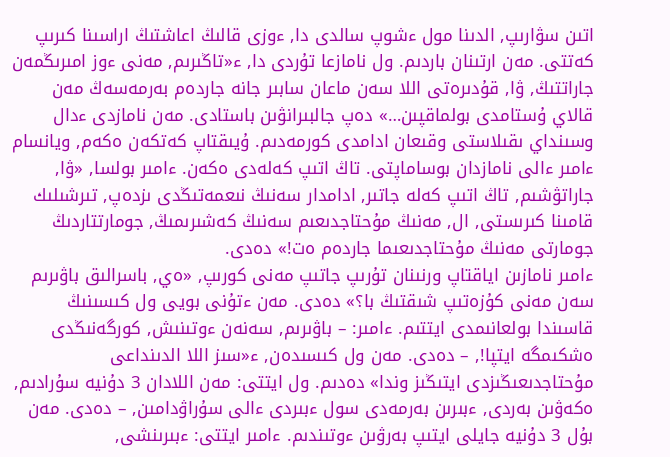اتىن سۋارىپ, الدىنا مول ءشوپ سالدى دا, ءوزى قالىڭ اعاشتىڭ اراسىنا كىرىپ كەتتى. مەن ارتىنان باردىم. ول نامازعا تۇردى دا, ء«تاڭىرىم, مەنى ءوز امىرىڭمەن جاراتتىڭ, ۋا, قۇدىرەتى اللا سەن ماعان سابىر جانە جاردەم بەرمەسەڭ مەن قالاي ۇستامدى بولماقپىن…» دەپ جالبىرانۋىن باستادى. مەن نامازدى ءدال وسىنداي ىقىلاستى وقىعان ادامدى كورمەدىم. ۇيىقتاپ كەتكەن ەكەم, ويانسام ءامىر ءالى نامازدان بوساماپتى. تاڭ اتىپ كەلەدى ەكەن. ءامىر بولسا, «ۋا, جاراتۋشىم, تاڭ اتىپ كەلە جاتىر, ادامدار سەنىڭ نىعمەتىڭدى ىزدەپ, تىرشىلىك قامىنا كىرىستى, ال, مەنىڭ مۇحتاجدىعىم سەنىڭ كەشىرىمىڭ, جومارتتاردىڭ جومارتى مەنىڭ مۇحتاجدىعىما جاردەم ەت!» دەدى.
ءامىر نامازىن اياقتاپ ورنىنان تۇرىپ جاتىپ مەنى كورىپ, «ەي, باسرالىق باۋىرىم سەن مەنى كۇزەتىپ شىقتىڭ با؟» دەدى. مەن ءتۇنى بويى ول كىسىنىڭ قاسىندا بولعانىمدى ايتتىم. ءامىر: – باۋىرىم, سەنەن ءوتىنىش, كورگەنىڭدى ەشكىمگە ايتپا!, – دەدى. مەن ول كىسىدەن, ء«سىز اللا الدىنداعى مۇحتاجدىعىڭىزدى ايتىڭىز وندا» دەدىم. ول ايتتى: مەن اللادان 3 دۇنيە سۇرادىم, ەكەۋىن بەردى, ءبىرىن بەرمەدى سول ءبىردى ءالى سۇراۋدامىن, – دەدى. مەن بۇل 3 دۇنيە جايلى ايتىپ بەرۋىن ءوتىندىم. ءامىر ايتتى: ءبىرىنشى,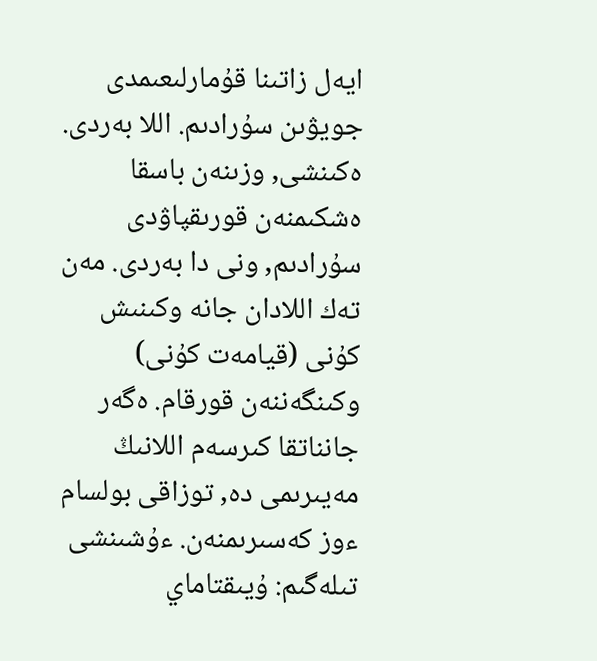ايەل زاتىنا قۇمارلىعىمدى جويۋىن سۇرادىم. اللا بەردى. ەكىنشى, وزىنەن باسقا ەشكىمنەن قورىقپاۋدى سۇرادىم, ونى دا بەردى. مەن تەك اللادان جانە وكىنىش كۇنى (قيامەت كۇنى) وكىنگەننەن قورقام. ەگەر جانناتقا كىرسەم اللانىڭ مەيىرىمى دە, توزاقى بولسام ءوز كەسىرىمنەن. ءۇشىنشى تىلەگىم: ۇيىقتاماي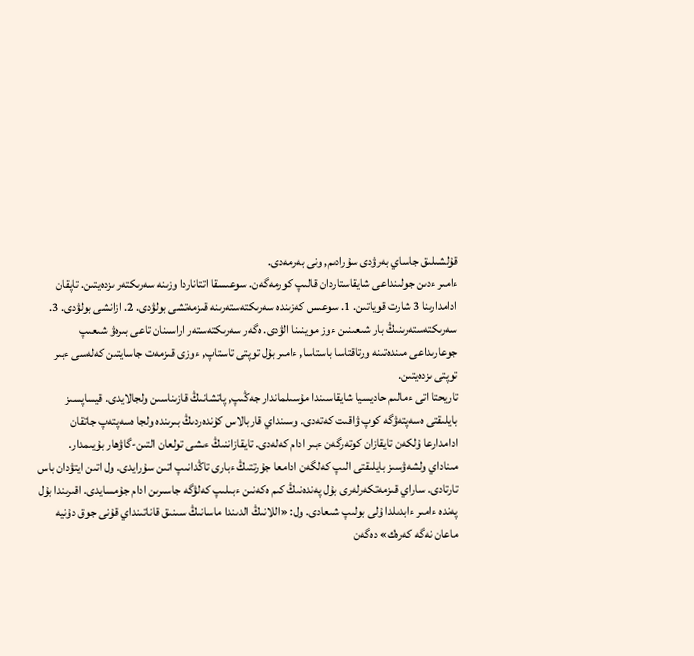قۇلشىلىق جاساي بەرۋدى سۇرادىم, ونى بەرمەدى.
ءامىر ءدىن جولىنداعى شايقاستاردان قالىپ كورمەگەن. سوعىسقا اتتاناردا وزىنە سەرىكتەر ىزدەيتىن. تاپقان ادامدارىنا 3 شارت قوياتىن. 1. سوعىس كەزىندە سەرىكتەستەرىنە قىزمەتشى بولۋدى. 2. ازانشى بولۋدى. 3. سەرىكتەستەرىنىڭ بار شىعىنىن ءوز موينىنا الۋدى. ەگەر سەرىكتەستەر اراسىنان تاعى بىرەۋ شىعىپ جوعارىداعى مىندەتىنە ورتاقتاسا باستاسا, ءامىر بۇل توپتى تاستاپ, ءوزى قىزمەت جاسايتىن كەلەسى ءبىر توپتى ىزدەيتىن.
تاريحتا اتى ءمالىم حاديسيا شايقاسىندا مۇسىلماندار جەڭىپ, پاتشانىڭ قازىناسىن ولجالايدى. قيساپسىز بايلىقتى ەسەپتەۋگە كوپ ۋاقىت كەتەدى. وسىنداي قاربالاس كۇندەردىڭ بىرىندە ولجا ەسەپتەپ جاتقان ادامدارعا ۇلكەن تايقازان كوتەرگەن ءبىر ادام كەلەدى. تايقازاننىڭ ءىشى تولعان التىن-گاۋھار بۇيىمدار. مىناداي ولشەۋسىز بايلىقتى الىپ كەلگەن ادامعا جۇرتتىڭ ءبارى تاڭدانىپ اتىن سۇرايدى. ول اتىن ايتۋدان باس تارتادى. ساراي قىزمەتكەرلەرى بۇل پەندەنىڭ كىم ەكەنىن ءبىلىپ كەلۋگە جاسىرىن ادام جۇمسايدى. اقىرىندا بۇل پەندە ءامىر ءابدىلدا ۇلى بولىپ شىعادى. ول: «اللانىڭ الدىندا ماسانىڭ سىنىق قاناتىنداي قۇنى جوق دۇنيە ماعان نەگە كەرەك» دەگەن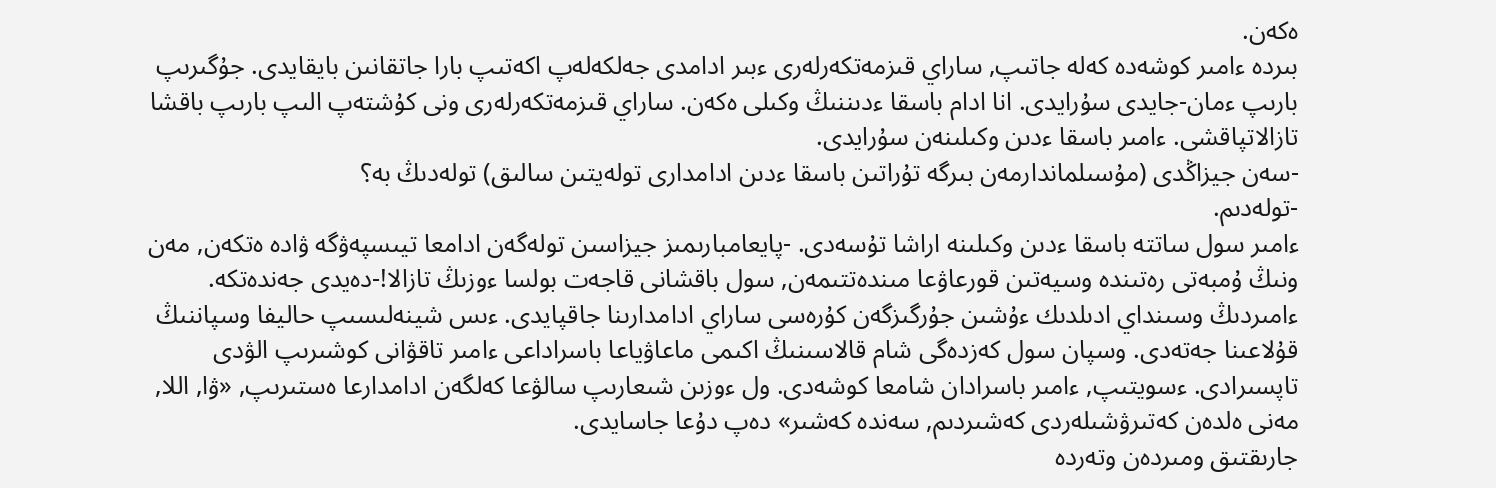ەكەن.
بىردە ءامىر كوشەدە كەلە جاتىپ, ساراي قىزمەتكەرلەرى ءبىر ادامدى جەلكەلەپ اكەتىپ بارا جاتقانىن بايقايدى. جۇگىرىپ بارىپ ءمان-جايدى سۇرايدى. انا ادام باسقا ءدىننىڭ وكىلى ەكەن. ساراي قىزمەتكەرلەرى ونى كۇشتەپ الىپ بارىپ باقشا تازالاتپاقشى. ءامىر باسقا ءدىن وكىلىنەن سۇرايدى.
-سەن جيزاڭدى (مۇسىلماندارمەن بىرگە تۇراتىن باسقا ءدىن ادامدارى تولەيتىن سالىق) تولەدىڭ بە؟
-تولەدىم.
ءامىر سول ساتتە باسقا ءدىن وكىلىنە اراشا تۇسەدى. -پايعامبارىمىز جيزاسىن تولەگەن ادامعا تيىسپەۋگە ۋادە ەتكەن, مەن ونىڭ ۇمبەتى رەتىندە وسيەتىن قورعاۋعا مىندەتتىمەن, سول باقشانى قاجەت بولسا ءوزىڭ تازالا!-دەيدى جەندەتكە.
ءامىردىڭ وسىنداي ادىلدىك ءۇشىن جۇرگىزگەن كۇرەسى ساراي ادامدارىنا جاقپايدى. ءىس شينەلىسىپ حاليفا وسپاننىڭ قۇلاعىنا جەتەدى. وسپان سول كەزدەگى شام قالاسىنىڭ اكىمى ماعاۋياعا باسراداعى ءامىر تاقۋانى كوشىرىپ الۋدى تاپسىرادى. ءسويتىپ, ءامىر باسرادان شامعا كوشەدى. ول ءوزىن شىعارىپ سالۋعا كەلگەن ادامدارعا ەستىرىپ, «ۋا, اللا, مەنى ەلدەن كەتىرۋشىلەردى كەشىردىم, سەندە كەشىر» دەپ دۇعا جاسايدى.
جارىقتىق ومىردەن وتەردە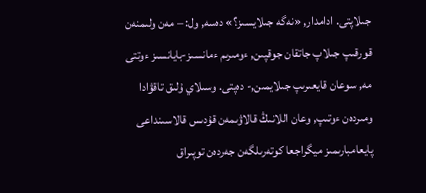جىلاپتى. ادامدار, «نەگە جىلايسىز؟» دەسە, ول: – مەن ولىمنەن قورقىپ جىلاپ جاتقان جوقپىن, ءومىرىم ءمانسىز-بايانسىز ءوتتى مە, سوعان قايعىرىپ جىلايمىن,- دەپتى. وسىلاي ۇلىق تاقۋادا ومىردەن ءوتىپ, وعان اللانىڭ قالاۋىمەن قۇدىس قالاسىنداعى پايعامبارىمىز ميگراجعا كوتەرىلگەن جەردەن توپىراق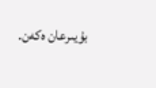بۇيىرعان ەكەن.